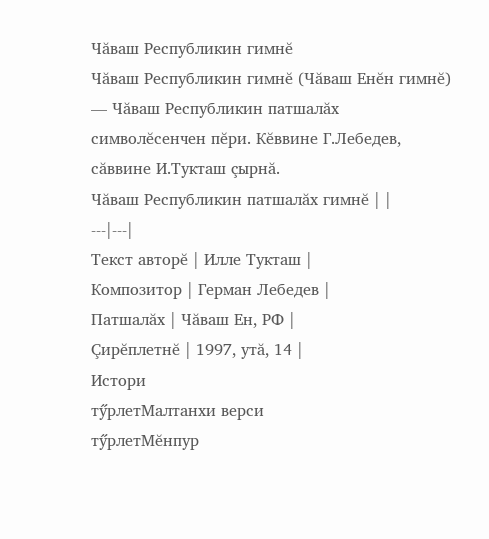Чăваш Республикин гимнĕ
Чăваш Республикин гимнĕ (Чăваш Енĕн гимнĕ) — Чăваш Республикин патшалăх символĕсенчен пĕри. Кĕввине Г.Лебедев, сăввине И.Тукташ çырнă.
Чăваш Республикин патшалăх гимнĕ | |
---|---|
Текст авторĕ | Илле Тукташ |
Композитор | Герман Лебедев |
Патшалăх | Чăваш Ен, РФ |
Çирĕплетнĕ | 1997, утă, 14 |
Истори
тӳрлетМалтанхи верси
тӳрлетМĕнпур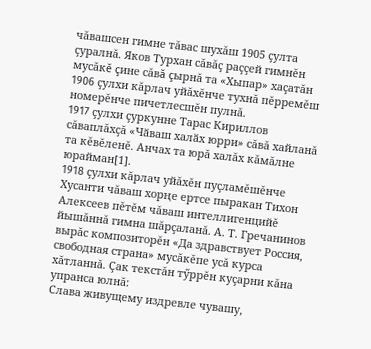чăвашсен гимне тăвас шухăш 1905 çулта çуралнă. Яков Турхан сăвăç раççей гимнĕн мусăкĕ çине сăвă çырнă та «Хыпар» хаçатăн 1906 çулхи кăрлач уйăхĕнче тухнă пĕрремĕш номерĕнче пичетлесшĕн пулнă.
1917 çулхи çуркунне Тарас Кириллов сăваплăхçă «Чӑваш халӑх юрри» сăвă хайланă та кĕвĕленĕ. Анчах та юрă халăх кăмăлне юрайман[1].
1918 çулхи кăрлач уйăхĕн пуçламĕшĕнче Хусанти чăваш хорңе ертсе пыракан Тихон Алексеев пĕтĕм чăваш интеллигенцийĕ йышăннă гимна шăрçаланă. А. Т. Гречанинов вырăс композиторĕн «Да здравствует Россия, свободная страна» мусăкĕпе усă курса хăтланнă. Çак текстăн тӳррĕн куçарни кăна упранса юлнă:
Слава живущему издревле чувашу,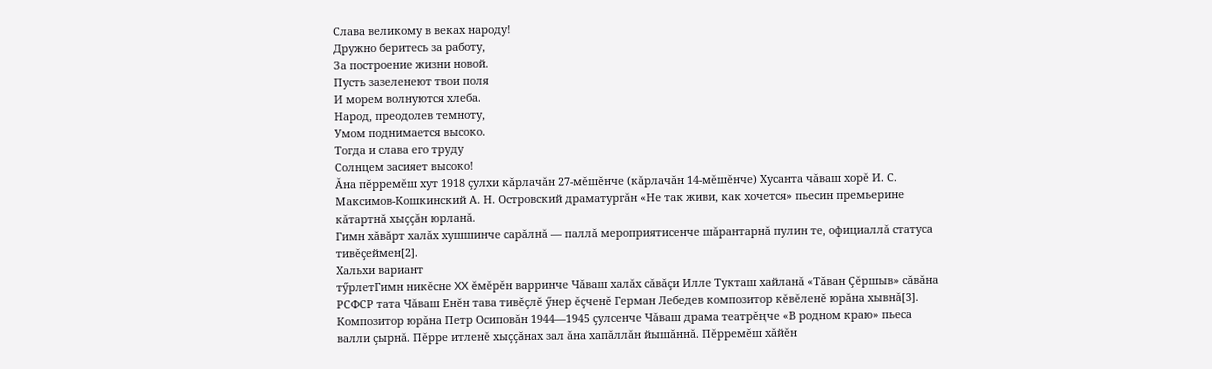Слава великому в веках народу!
Дружно беритесь за работу,
За построение жизни новой.
Пусть зазеленеют твои поля
И морем волнуются хлеба.
Народ, преодолев темноту,
Умом поднимается высоко.
Тогда и слава его труду
Солнцем засияет высоко!
Ăна пĕрремĕш хут 1918 çулхи кăрлачăн 27-мĕшĕнче (кăрлачăн 14-мĕшĕнче) Хусанта чăваш хорĕ И. С. Максимов-Кошкинский А. Н. Островский драматургăн «Не так живи, как хочется» пьесин премьерине кăтартнă хыççăн юрланă.
Гимн хăвăрт халăх хушшинче сарăлнă — паллă мероприятисенче шăрантарнă пулин те, официаллă статуса тивĕçеймен[2].
Хальхи вариант
тӳрлетГимн никĕсне XX ĕмĕрĕн варринче Чăваш халăх сăвăçи Илле Тукташ хайланă «Тăван Çĕршыв» сăвăна РСФСР тата Чăваш Енĕн тава тивĕçлĕ ӳнер ĕçченĕ Герман Лебедев композитор кĕвĕленĕ юрăна хывнă[3].
Композитор юрăна Петр Осиповăн 1944—1945 çулсенче Чăваш драма театрĕңче «В родном краю» пьеса валли çырнă. Пĕрре итленĕ хыççăнах зал ăна хапăллăн йышăннă. Пĕрремĕш хăйĕн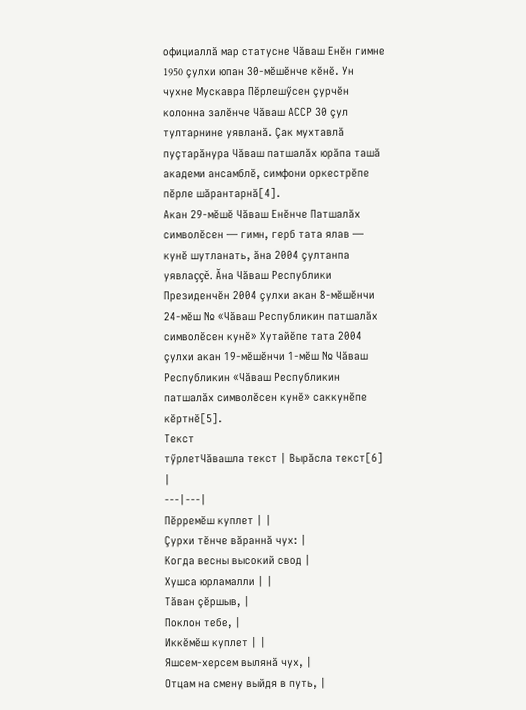официаллă мар статусне Чăваш Енĕн гимне 1950 çулхи юпан 30-мĕшĕнче кĕнĕ. Ун чухне Мускавра Пĕрлешӳсен çурчĕн колонна залĕнче Чăваш АССР 30 çул тултарнине уявланă. Çак мухтавлă пуçтарăнура Чăваш патшалăх юрăпа ташă академи ансамблĕ, симфони оркестрĕпе пĕрле шăрантарнă[4].
Акан 29-мĕшĕ Чăваш Енĕнче Патшалăх символĕсен — гимн, герб тата ялав — кунĕ шутланать, ăна 2004 çултанпа уявлаççĕ. Ăна Чăваш Республики Президенчĕн 2004 çулхи акан 8-мĕшĕнчи 24-мĕш № «Чăваш Республикин патшалăх символĕсен кунĕ» Хутайĕпе тата 2004 çулхи акан 19-мĕшĕнчи 1-мĕш № Чăваш Республикин «Чăваш Республикин патшалăх символĕсен кунĕ» саккунĕпе кĕртнĕ[5].
Текст
тӳрлетЧăвашла текст | Вырăсла текст[6] |
---|---|
Пĕрремĕш куплет | |
Çурхи тĕнче вăраннă чух: |
Когда весны высокий свод |
Хушса юрламалли | |
Тăван çĕршыв, |
Поклон тебе, |
Иккĕмĕш куплет | |
Яшсем-херсем вылянă чух, |
Отцам на смену выйдя в путь, |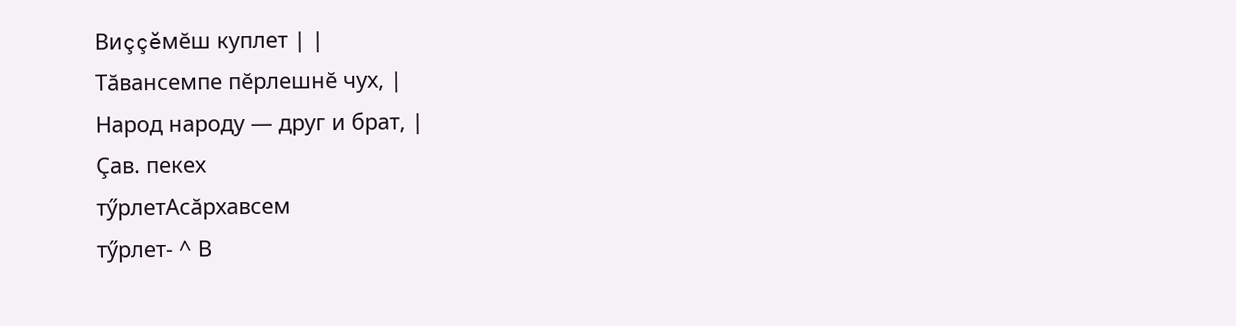Виççĕмĕш куплет | |
Тăвансемпе пĕрлешнĕ чух, |
Народ народу — друг и брат, |
Çав. пекех
тӳрлетАсăрхавсем
тӳрлет- ^ В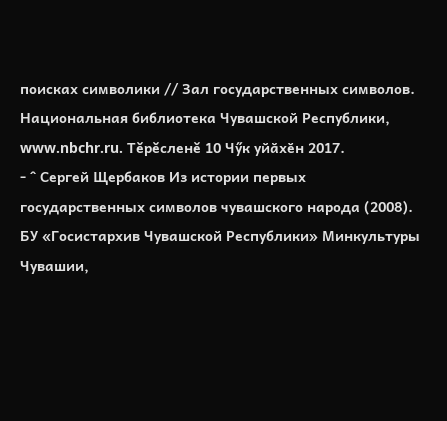поисках символики // Зал государственных символов. Национальная библиотека Чувашской Республики, www.nbchr.ru. Тĕрĕсленĕ 10 Чӳк уйӑхӗн 2017.
- ^ Сергей Щербаков Из истории первых государственных символов чувашского народа (2008). БУ «Госистархив Чувашской Республики» Минкультуры Чувашии,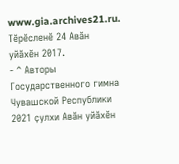www.gia.archives21.ru. Тĕрĕсленĕ 24 Авӑн уйӑхӗн 2017.
- ^ Авторы Государственного гимна Чувашской Республики 2021 ҫулхи Авӑн уйӑхӗн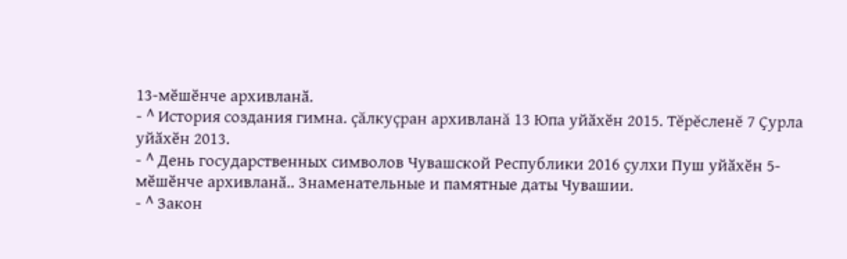13-мӗшӗнче архивланӑ.
- ^ История создания гимна. çăлкуçран архивланă 13 Юпа уйӑхӗн 2015. Тĕрĕсленĕ 7 Ҫурла уйӑхӗн 2013.
- ^ День государственных символов Чувашской Республики 2016 ҫулхи Пуш уйӑхӗн 5-мӗшӗнче архивланӑ.. Знаменательные и памятные даты Чувашии.
- ^ Закон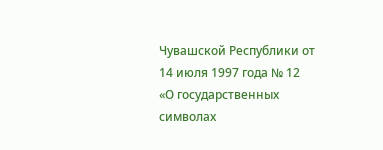Чувашской Республики от 14 июля 1997 года № 12 «О государственных символах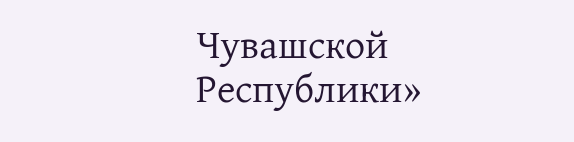Чувашской Республики»